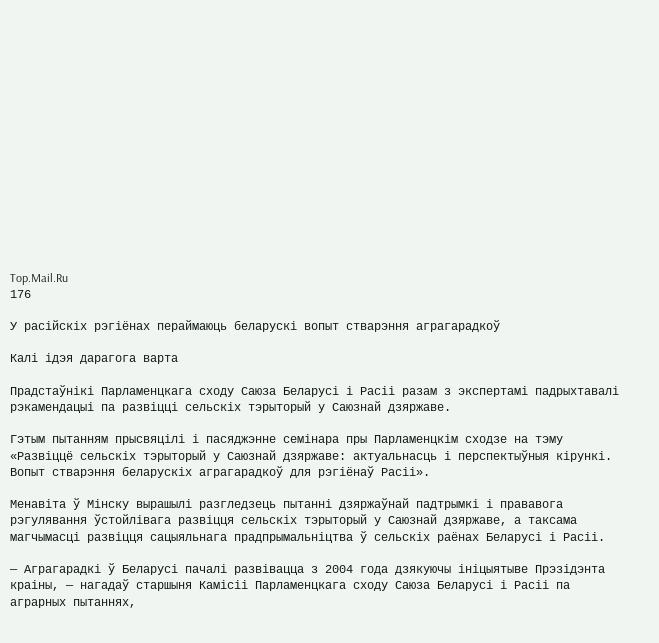Top.Mail.Ru
176

У расійскіх рэгіёнах пераймаюць беларускі вопыт стварэння аграгарадкоў

Калі ідэя дарагога варта

Прадстаўнікі Парламенцкага сходу Саюза Беларусі і Расіі разам з экспертамі падрыхтавалі рэкамендацыі па развіцці сельскіх тэрыторый у Саюзнай дзяржаве.

Гэтым пытанням прысвяцілі і пасяджэнне семінара пры Парламенцкім сходзе на тэму «Развіццё сельскіх тэрыторый у Саюзнай дзяржаве: актуальнасць і перспектыўныя кірункі. Вопыт стварэння беларускіх аграгарадкоў для рэгіёнаў Расіі».

Менавіта ў Мінску вырашылі разгледзець пытанні дзяржаўнай падтрымкі і прававога рэгулявання ўстойлівага развіцця сельскіх тэрыторый у Саюзнай дзяржаве, а таксама магчымасці развіцця сацыяльнага прадпрымальніцтва ў сельскіх раёнах Беларусі і Расіі.

— Аграгарадкі ў Беларусі пачалі развівацца з 2004 года дзякуючы ініцыятыве Прэзідэнта краіны, — нагадаў старшыня Камісіі Парламенцкага сходу Саюза Беларусі і Расіі па аграрных пытаннях,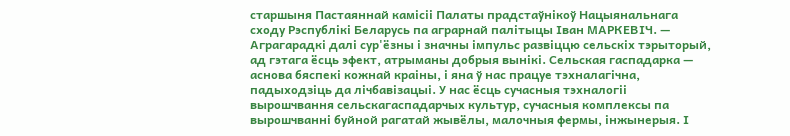старшыня Пастаяннай камісіі Палаты прадстаўнікоў Нацыянальнага сходу Рэспублікі Беларусь па аграрнай палітыцы Іван МАРКЕВІЧ. — Аграгарадкі далі сур'ёзны і значны імпульс развіццю сельскіх тэрыторый, ад гэтага ёсць эфект, атрыманы добрыя вынікі. Сельская гаспадарка — аснова бяспекі кожнай краіны, і яна ў нас працуе тэхналагічна, падыходзіць да лічбавізацыі. У нас ёсць сучасныя тэхналогіі вырошчвання сельскагаспадарчых культур, сучасныя комплексы па вырошчванні буйной рагатай жывёлы, малочныя фермы, інжынерыя. І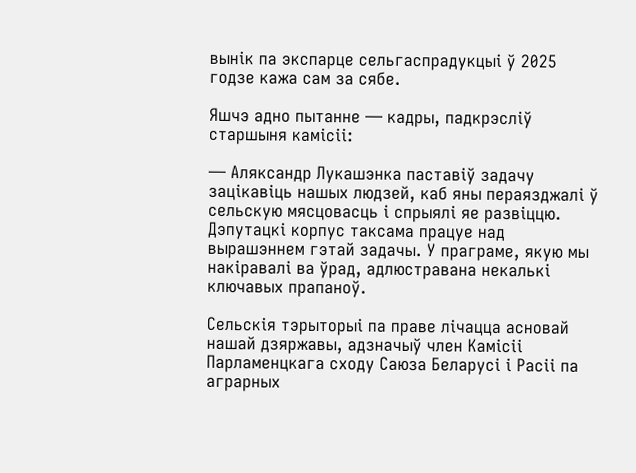вынік па экспарце сельгаспрадукцыі ў 2025 годзе кажа сам за сябе.

Яшчэ адно пытанне — кадры, падкрэсліў старшыня камісіі:

— Аляксандр Лукашэнка паставіў задачу зацікавіць нашых людзей, каб яны пераязджалі ў сельскую мясцовасць і спрыялі яе развіццю. Дэпутацкі корпус таксама працуе над вырашэннем гэтай задачы. У праграме, якую мы накіравалі ва ўрад, адлюстравана некалькі ключавых прапаноў.

Сельскія тэрыторыі па праве лічацца асновай нашай дзяржавы, адзначыў член Камісіі Парламенцкага сходу Саюза Беларусі і Расіі па аграрных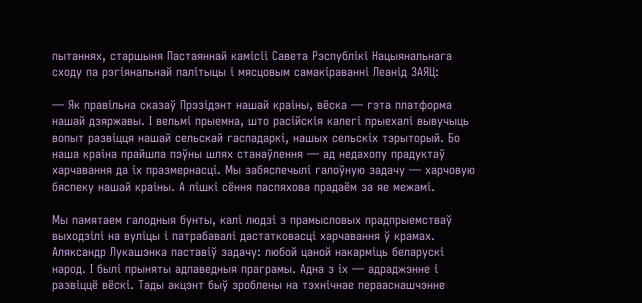пытаннях, старшыня Пастаяннай камісіі Савета Рэспублікі Нацыянальнага сходу па рэгіянальнай палітыцы і мясцовым самакіраванні Леанід ЗАЯЦ:

— Як правільна сказаў Прэзідэнт нашай краіны, вёска — гэта платформа нашай дзяржавы. І вельмі прыемна, што расійскія калегі прыехалі вывучыць вопыт развіцця нашай сельскай гаспадаркі, нашых сельскіх тэрыторый. Бо наша краіна прайшла пэўны шлях станаўлення — ад недахопу прадуктаў харчавання да іх празмернасці. Мы забяспечылі галоўную задачу — харчовую бяспеку нашай краіны. А лішкі сёння паспяхова прадаём за яе межамі.

Мы памятаем галодныя бунты, калі людзі з прамысловых прадпрыемстваў выходзілі на вуліцы і патрабавалі дастатковасці харчавання ў крамах. Аляксандр Лукашэнка паставіў задачу: любой цаной накарміць беларускі народ. І былі прыняты адпаведныя праграмы. Адна з іх — адраджэнне і развіццё вёскі. Тады акцэнт быў зроблены на тэхнічнае перааснашчэнне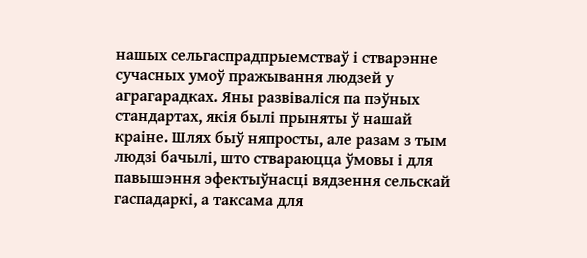нашых сельгаспрадпрыемстваў і стварэнне сучасных умоў пражывання людзей у аграгарадках. Яны развіваліся па пэўных стандартах, якія былі прыняты ў нашай краіне. Шлях быў няпросты, але разам з тым людзі бачылі, што ствараюцца ўмовы і для павышэння эфектыўнасці вядзення сельскай гаспадаркі, а таксама для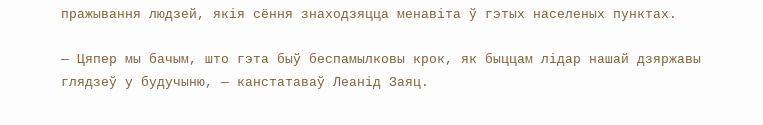пражывання людзей, якія сёння знаходзяцца менавіта ў гэтых населеных пунктах.

— Цяпер мы бачым, што гэта быў беспамылковы крок, як быццам лідар нашай дзяржавы глядзеў у будучыню, — канстатаваў Леанід Заяц.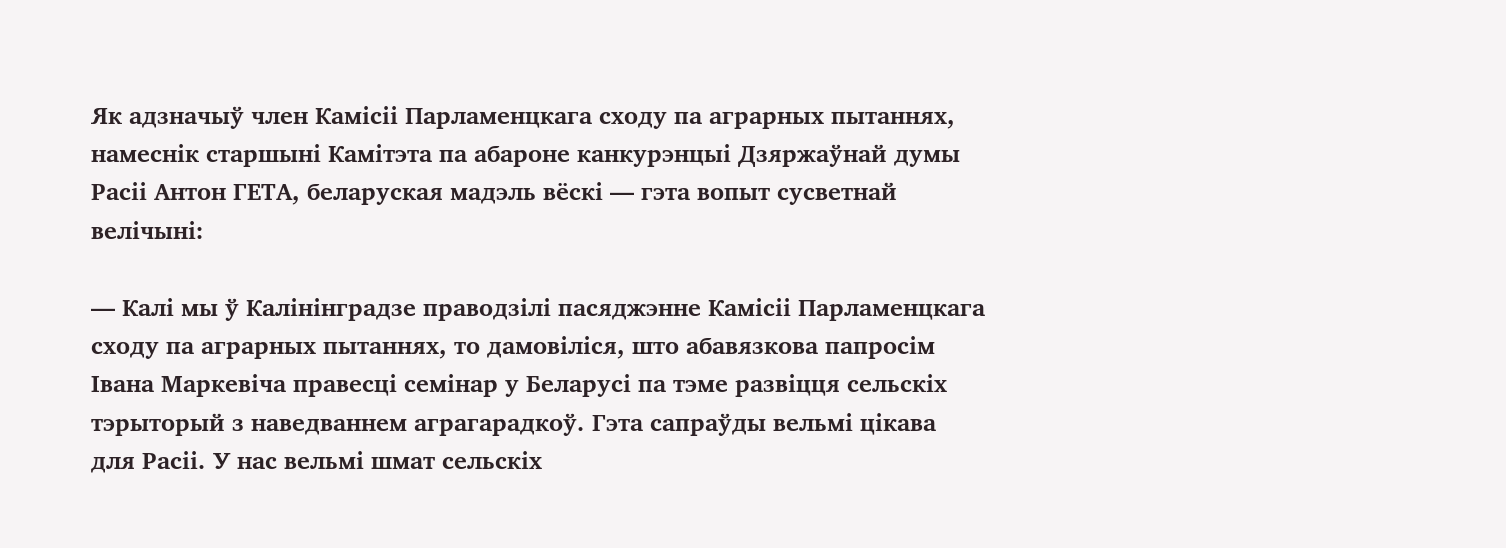Як адзначыў член Камісіі Парламенцкага сходу па аграрных пытаннях, намеснік старшыні Камітэта па абароне канкурэнцыі Дзяржаўнай думы Расіі Антон ГЕТА, беларуская мадэль вёскі — гэта вопыт сусветнай велічыні:

— Калі мы ў Калінінградзе праводзілі пасяджэнне Камісіі Парламенцкага сходу па аграрных пытаннях, то дамовіліся, што абавязкова папросім Івана Маркевіча правесці семінар у Беларусі па тэме развіцця сельскіх тэрыторый з наведваннем аграгарадкоў. Гэта сапраўды вельмі цікава для Расіі. У нас вельмі шмат сельскіх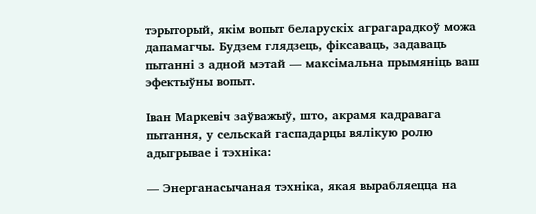тэрыторый, якім вопыт беларускіх аграгарадкоў можа дапамагчы. Будзем глядзець, фіксаваць, задаваць пытанні з адной мэтай — максімальна прымяніць ваш эфектыўны вопыт.

Іван Маркевіч заўважыў, што, акрамя кадравага пытання, у сельскай гаспадарцы вялікую ролю адыгрывае і тэхніка:

— Энерганасычаная тэхніка, якая вырабляецца на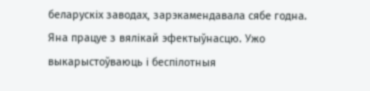беларускіх заводах, зарэкамендавала сябе годна. Яна працуе з вялікай эфектыўнасцю. Ужо выкарыстоўваюць і беспілотныя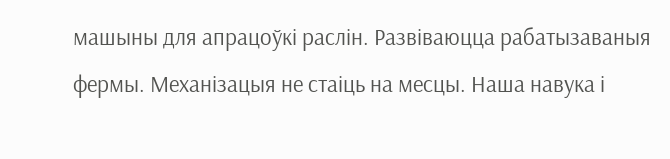машыны для апрацоўкі раслін. Развіваюцца рабатызаваныя фермы. Механізацыя не стаіць на месцы. Наша навука і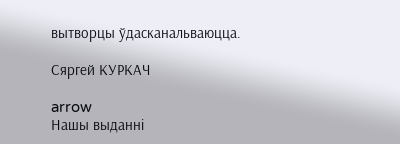вытворцы ўдасканальваюцца.

Сяргей КУРКАЧ

arrow
Нашы выданні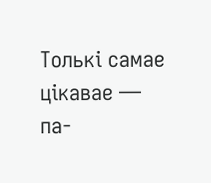Толькі самае цікавае — па-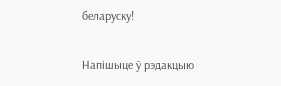беларуску!

Напішыце ў рэдакцыю